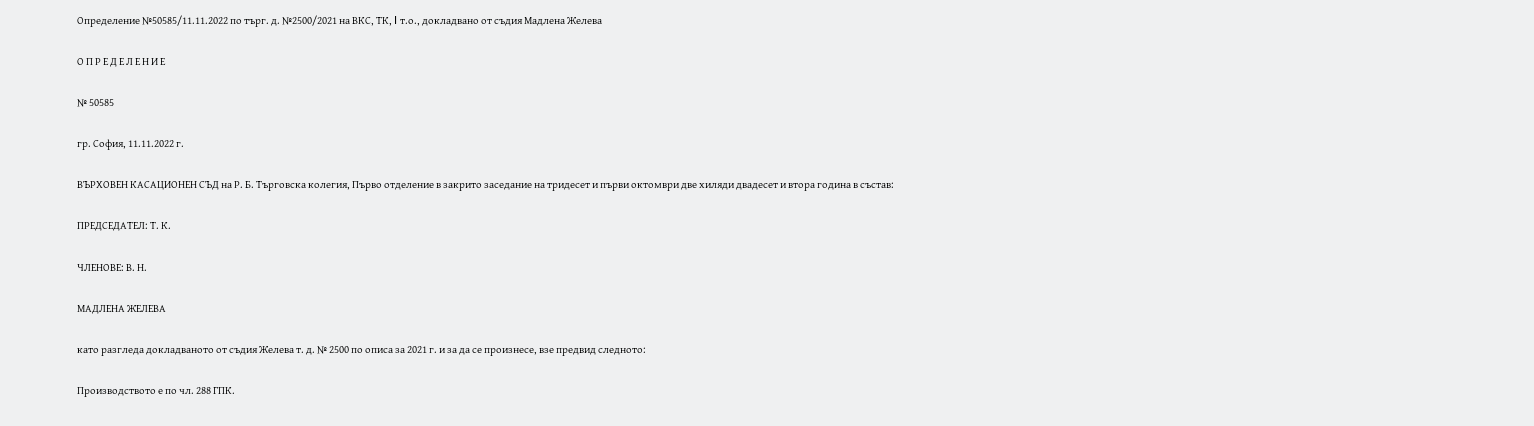Определение №50585/11.11.2022 по търг. д. №2500/2021 на ВКС, ТК, I т.о., докладвано от съдия Мадлена Желева

О П Р Е Д Е Л Е Н И Е

№ 50585

гр. София, 11.11.2022 г.

ВЪРХОВЕН КАСАЦИОНЕН СЪД на Р. Б. Търговска колегия, Първо отделение в закрито заседание на тридесет и първи октомври две хиляди двадесет и втора година в състав:

ПРЕДСЕДАТЕЛ: Т. К.

ЧЛЕНОВЕ: В. Н.

МАДЛЕНА ЖЕЛЕВА

като разгледа докладваното от съдия Желева т. д. № 2500 по описа за 2021 г. и за да се произнесе, взе предвид следното:

Производството е по чл. 288 ГПК.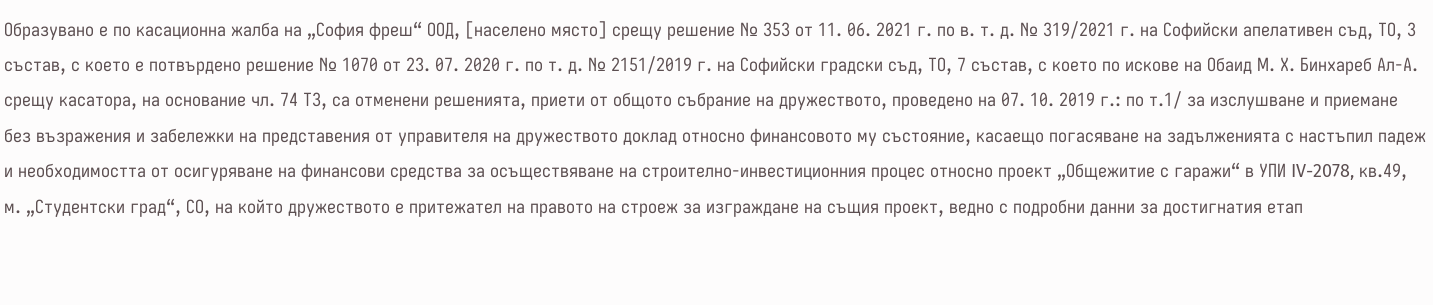Образувано е по касационна жалба на „София фреш“ ООД, [населено място] срещу решение № 353 от 11. 06. 2021 г. по в. т. д. № 319/2021 г. на Софийски апелативен съд, ТО, 3 състав, с което е потвърдено решение № 1070 от 23. 07. 2020 г. по т. д. № 2151/2019 г. на Софийски градски съд, ТО, 7 състав, с което по искове на Обаид М. Х. Бинхареб Ал-А. срещу касатора, на основание чл. 74 ТЗ, са отменени решенията, приети от общото събрание на дружеството, проведено на 07. 10. 2019 г.: по т.1/ за изслушване и приемане без възражения и забележки на представения от управителя на дружеството доклад относно финансовото му състояние, касаещо погасяване на задълженията с настъпил падеж и необходимостта от осигуряване на финансови средства за осъществяване на строително-инвестиционния процес относно проект „Общежитие с гаражи“ в УПИ IV-2078, кв.49, м. „Студентски град“, СО, на който дружеството е притежател на правото на строеж за изграждане на същия проект, ведно с подробни данни за достигнатия етап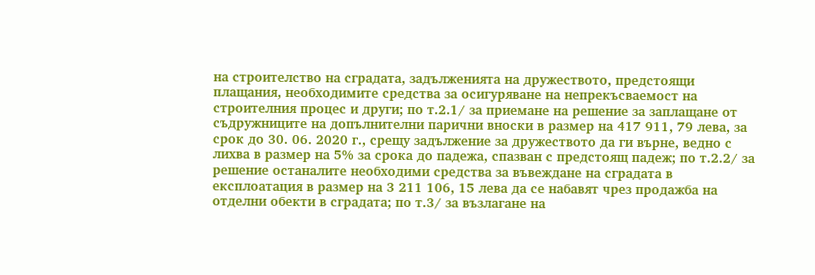на строителство на сградата, задълженията на дружеството, предстоящи плащания, необходимите средства за осигуряване на непрекъсваемост на строителния процес и други; по т.2.1/ за приемане на решение за заплащане от съдружниците на допълнителни парични вноски в размер на 417 911, 79 лева, за срок до 30. 06. 2020 г., срещу задължение за дружеството да ги върне, ведно с лихва в размер на 5% за срока до падежа, спазван с предстоящ падеж; по т.2.2/ за решение останалите необходими средства за въвеждане на сградата в експлоатация в размер на 3 211 106, 15 лева да се набавят чрез продажба на отделни обекти в сградата; по т.3/ за възлагане на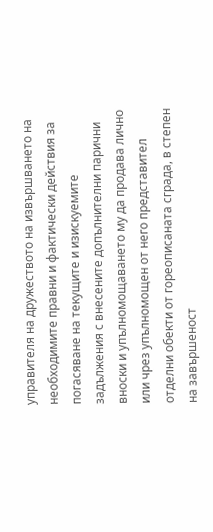управителя на дружеството на извършването на необходимите правни и фактически действия за погасяване на текущите и изискуемите задължения с внесените допълнителни парични вноски и упълномощаването му да продава лично или чрез упълномощен от него представител отделни обекти от гореописаната сграда, в степен на завършеност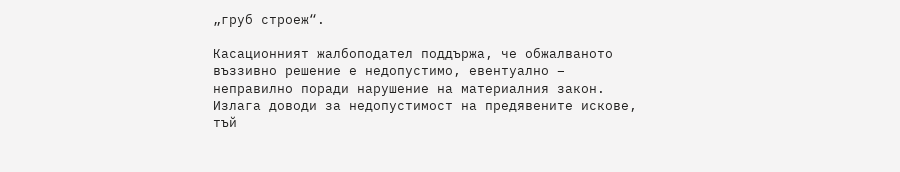„груб строеж“.

Касационният жалбоподател поддържа, че обжалваното въззивно решение е недопустимо, евентуално – неправилно поради нарушение на материалния закон. Излага доводи за недопустимост на предявените искове, тъй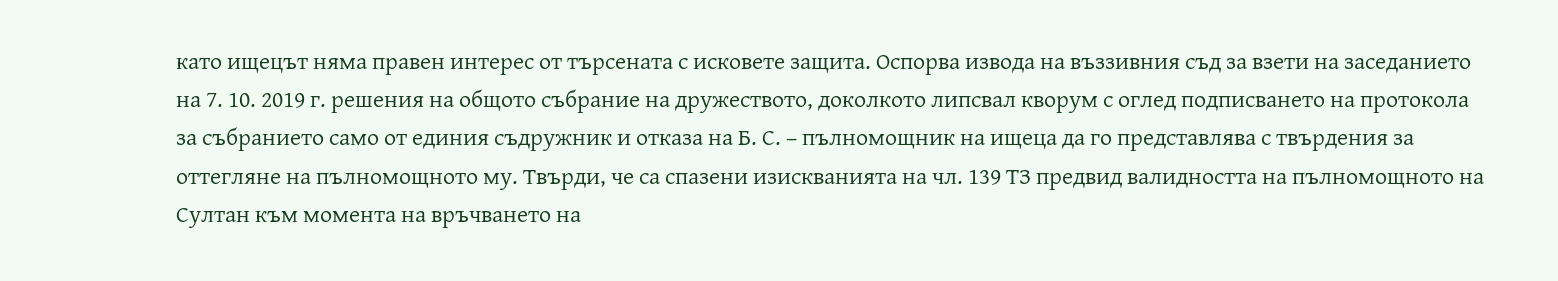като ищецът няма правен интерес от търсената с исковете защита. Оспорва извода на въззивния съд за взети на заседанието на 7. 10. 2019 г. решения на общото събрание на дружеството, доколкото липсвал кворум с оглед подписването на протокола за събранието само от единия съдружник и отказа на Б. С. – пълномощник на ищеца да го представлява с твърдения за оттегляне на пълномощното му. Твърди, че са спазени изискванията на чл. 139 ТЗ предвид валидността на пълномощното на Султан към момента на връчването на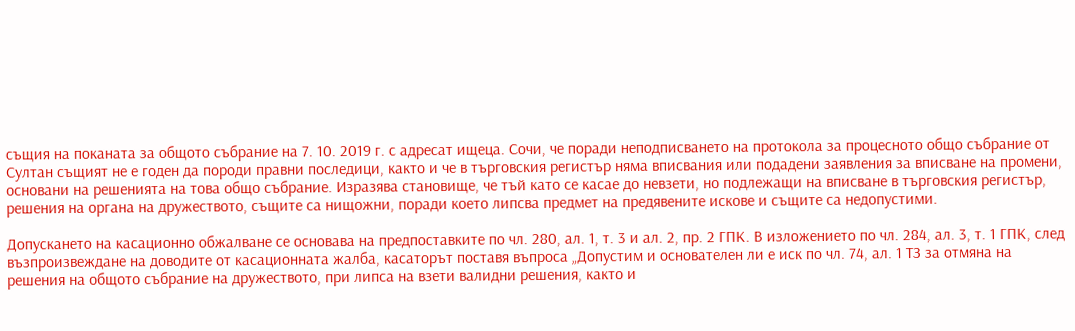същия на поканата за общото събрание на 7. 10. 2019 г. с адресат ищеца. Сочи, че поради неподписването на протокола за процесното общо събрание от Султан същият не е годен да породи правни последици, както и че в търговския регистър няма вписвания или подадени заявления за вписване на промени, основани на решенията на това общо събрание. Изразява становище, че тъй като се касае до невзети, но подлежащи на вписване в търговския регистър, решения на органа на дружеството, същите са нищожни, поради което липсва предмет на предявените искове и същите са недопустими.

Допускането на касационно обжалване се основава на предпоставките по чл. 280, ал. 1, т. 3 и ал. 2, пр. 2 ГПК. В изложението по чл. 284, ал. 3, т. 1 ГПК, след възпроизвеждане на доводите от касационната жалба, касаторът поставя въпроса „Допустим и основатeлен ли е иск по чл. 74, ал. 1 ТЗ за отмяна на решения на общото събрание на дружеството, при липса на взети валидни решения, както и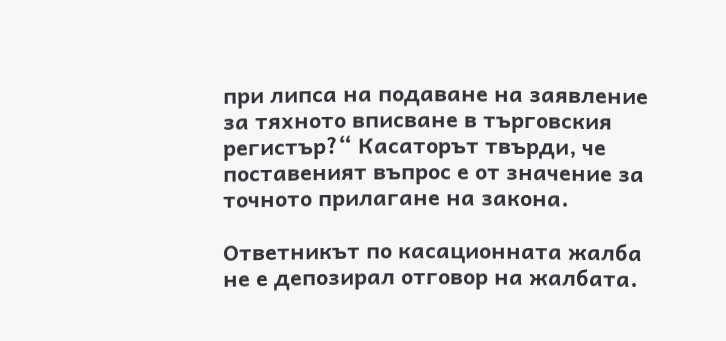при липса на подаване на заявление за тяхното вписване в търговския регистър?“ Касаторът твърди, че поставеният въпрос е от значение за точното прилагане на закона.

Ответникът по касационната жалба не е депозирал отговор на жалбата.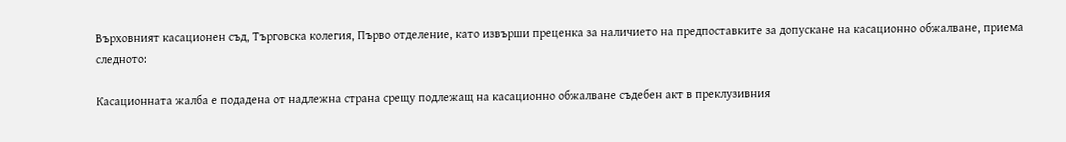Върховният касационен съд, Търговска колегия, Първо отделение, като извърши преценка за наличието на предпоставките за допускане на касационно обжалване, приема следното:

Касационната жалба е подадена от надлежна страна срещу подлежащ на касационно обжалване съдебен акт в преклузивния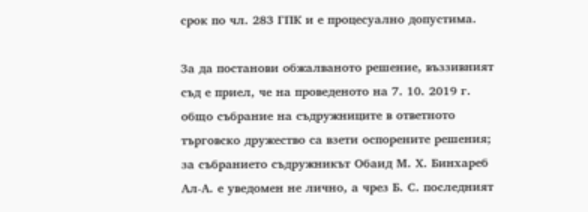срок по чл. 283 ГПК и е процесуално допустима.

За да постанови обжалваното решение, въззивният съд е приел, че на проведеното на 7. 10. 2019 г. общо събрание на съдружниците в ответното търговско дружество са взети оспорените решения; за събранието съдружникът Обаид М. Х. Бинхареб Ал-А. е уведомен не лично, а чрез Б. С. последният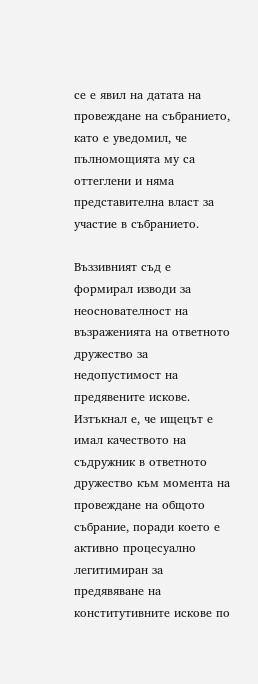се е явил на датата на провеждане на събранието, като е уведомил, че пълномощията му са оттеглени и няма представителна власт за участие в събранието.

Въззивният съд е формирал изводи за неоснователност на възраженията на ответното дружество за недопустимост на предявените искове. Изтъкнал е, че ищецът е имал качеството на съдружник в ответното дружество към момента на провеждане на общото събрание, поради което е активно процесуално легитимиран за предявяване на конститутивните искове по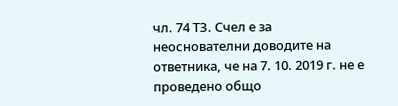чл. 74 ТЗ. Счел е за неоснователни доводите на ответника, че на 7. 10. 2019 г. не е проведено общо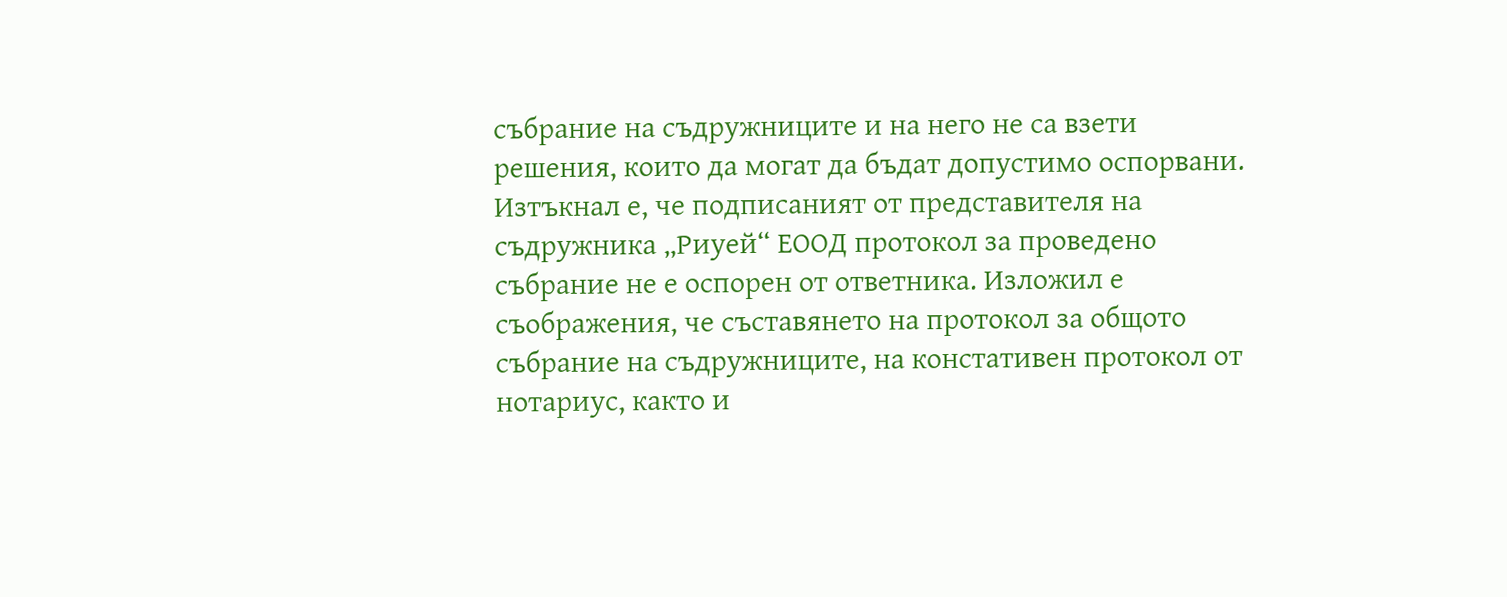събрание на съдружниците и на него не са взети решения, които да могат да бъдат допустимо оспорвани. Изтъкнал е, че подписаният от представителя на съдружника „Риуей“ ЕООД протокол за проведено събрание не е оспорен от ответника. Изложил е съображения, че съставянето на протокол за общото събрание на съдружниците, на констативен протокол от нотариус, както и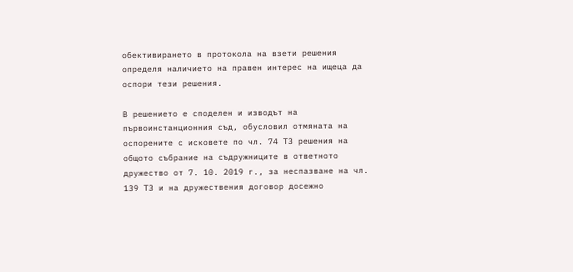обективирането в протокола на взети решения определя наличието на правен интерес на ищеца да оспори тези решения.

В решението е споделен и изводът на първоинстанционния съд, обусловил отмяната на оспорените с исковете по чл. 74 ТЗ решения на общото събрание на съдружниците в ответното дружество от 7. 10. 2019 г., за неспазване на чл. 139 ТЗ и на дружествения договор досежно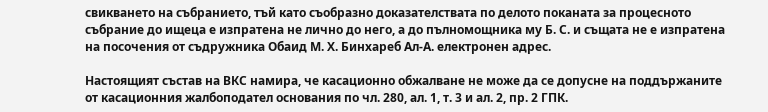свикването на събранието, тъй като съобразно доказателствата по делото поканата за процесното събрание до ищеца е изпратена не лично до него, а до пълномощника му Б. С. и същата не е изпратена на посочения от съдружника Обаид М. Х. Бинхареб Ал-А. електронен адрес.

Настоящият състав на ВКС намира, че касационно обжалване не може да се допусне на поддържаните от касационния жалбоподател основания по чл. 280, ал. 1, т. 3 и ал. 2, пр. 2 ГПК.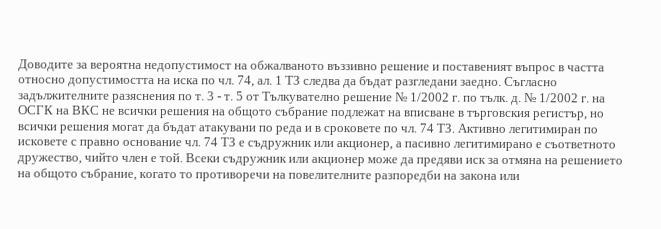Доводите за вероятна недопустимост на обжалваното въззивно решение и поставеният въпрос в частта относно допустимостта на иска по чл. 74, ал. 1 ТЗ следва да бъдат разгледани заедно. Съгласно задължителните разяснения по т. 3 - т. 5 от Тълкувателно решение № 1/2002 г. по тълк. д. № 1/2002 г. на ОСГК на ВКС не всички решения на общото събрание подлежат на вписване в търговския регистър, но всички решения могат да бъдат атакувани по реда и в сроковете по чл. 74 ТЗ. Активно легитимиран по исковете с правно основание чл. 74 ТЗ е съдружник или акционер, а пасивно легитимирано е съответното дружество, чийто член е той. Всеки съдружник или акционер може да предяви иск за отмяна на решението на общото събрание, когато то противоречи на повелителните разпоредби на закона или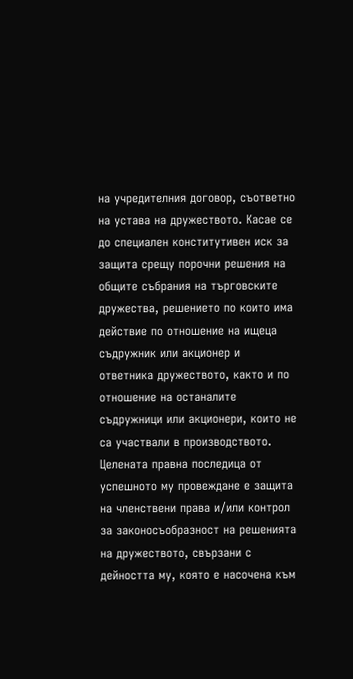на учредителния договор, съответно на устава на дружеството. Касае се до специален конститутивен иск за защита срещу порочни решения на общите събрания на търговските дружества, решението по които има действие по отношение на ищеца съдружник или акционер и ответника дружеството, както и по отношение на останалите съдружници или акционери, които не са участвали в производството. Целената правна последица от успешното му провеждане е защита на членствени права и/или контрол за законосъобразност на решенията на дружеството, свързани с дейността му, която е насочена към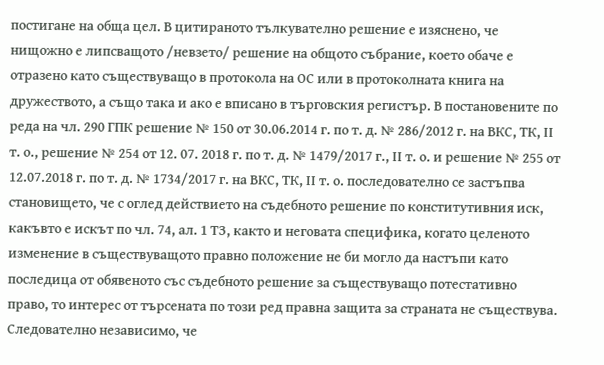постигане на обща цел. В цитираното тълкувателно решение е изяснено, че нищожно е липсващото /невзето/ решение на общото събрание, което обаче е отразено като съществуващо в протокола на ОС или в протоколната книга на дружеството, а също така и ако е вписано в търговския регистър. В постановените по реда на чл. 290 ГПК решение № 150 от 30.06.2014 г. по т. д. № 286/2012 г. на ВКС, ТК, ІІ т. о., решение № 254 от 12. 07. 2018 г. по т. д. № 1479/2017 г., ІІ т. о. и решение № 255 от 12.07.2018 г. по т. д. № 1734/2017 г. на ВКС, ТК, ІІ т. о. последователно се застъпва становището, че с оглед действието на съдебното решение по конститутивния иск, какъвто е искът по чл. 74, ал. 1 ТЗ, както и неговата специфика, когато целеното изменение в съществуващото правно положение не би могло да настъпи като последица от обявеното със съдебното решение за съществуващо потестативно право, то интерес от търсената по този ред правна защита за страната не съществува. Следователно независимо, че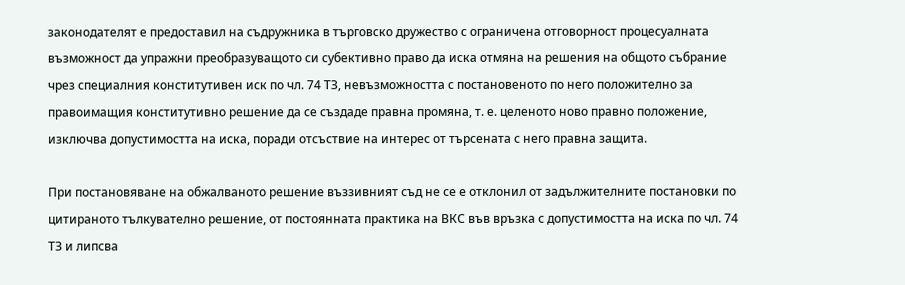законодателят е предоставил на съдружника в търговско дружество с ограничена отговорност процесуалната възможност да упражни преобразуващото си субективно право да иска отмяна на решения на общото събрание чрез специалния конститутивен иск по чл. 74 ТЗ, невъзможността с постановеното по него положително за правоимащия конститутивно решение да се създаде правна промяна, т. е. целеното ново правно положение, изключва допустимостта на иска, поради отсъствие на интерес от търсената с него правна защита.

При постановяване на обжалваното решение въззивният съд не се е отклонил от задължителните постановки по цитираното тълкувателно решение, от постоянната практика на ВКС във връзка с допустимостта на иска по чл. 74 ТЗ и липсва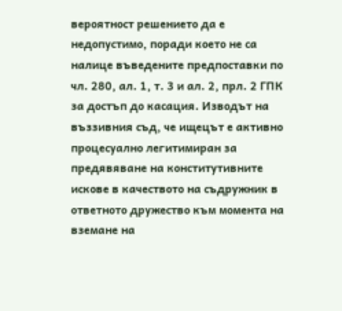вероятност решението да е недопустимо, поради което не са налице въведените предпоставки по чл. 280, ал. 1, т. 3 и ал. 2, прл. 2 ГПК за достъп до касация. Изводът на въззивния съд, че ищецът е активно процесуално легитимиран за предявяване на конститутивните искове в качеството на съдружник в ответното дружество към момента на вземане на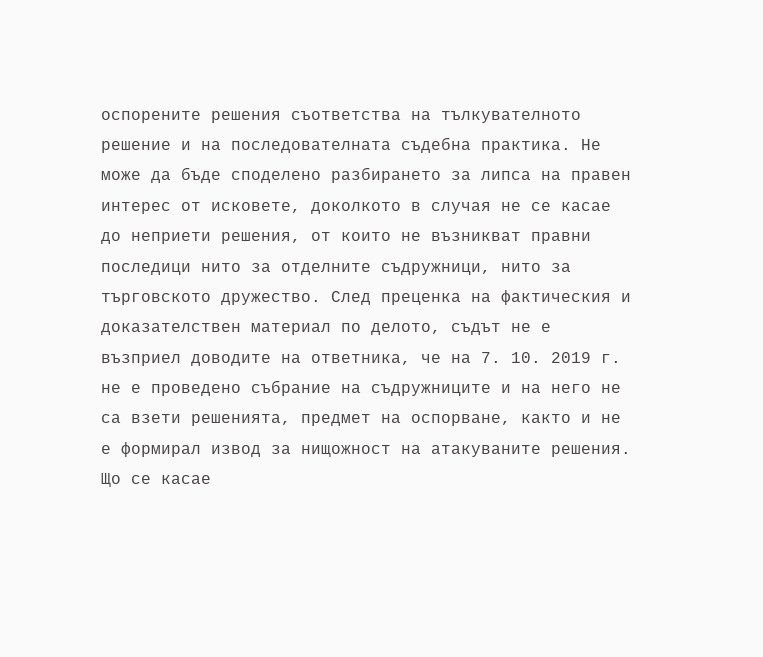оспорените решения съответства на тълкувателното решение и на последователната съдебна практика. Не може да бъде споделено разбирането за липса на правен интерес от исковете, доколкото в случая не се касае до неприети решения, от които не възникват правни последици нито за отделните съдружници, нито за търговското дружество. След преценка на фактическия и доказателствен материал по делото, съдът не е възприел доводите на ответника, че на 7. 10. 2019 г. не е проведено събрание на съдружниците и на него не са взети решенията, предмет на оспорване, както и не е формирал извод за нищожност на атакуваните решения. Що се касае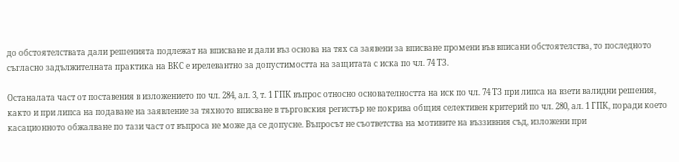до обстоятелствата дали решенията подлежат на вписване и дали въз основа на тях са заявени за вписване промени във вписани обстоятелства, то последното съгласно задължителната практика на ВКС е ирелевантно за допустимостта на защитата с иска по чл. 74 ТЗ.

Останалата част от поставения в изложението по чл. 284, ал. 3, т. 1 ГПК въпрос относно основателността на иск по чл. 74 ТЗ при липса на взети валидни решения, както и при липса на подаване на заявление за тяхното вписване в търговския регистър не покрива общия селективен критерий по чл. 280, ал. 1 ГПК, поради което касационното обжалване по тази част от въпроса не може да се допусне. Въпросът не съответства на мотивите на въззивния съд, изложени при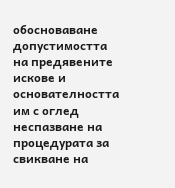обосноваване допустимостта на предявените искове и основателността им с оглед неспазване на процедурата за свикване на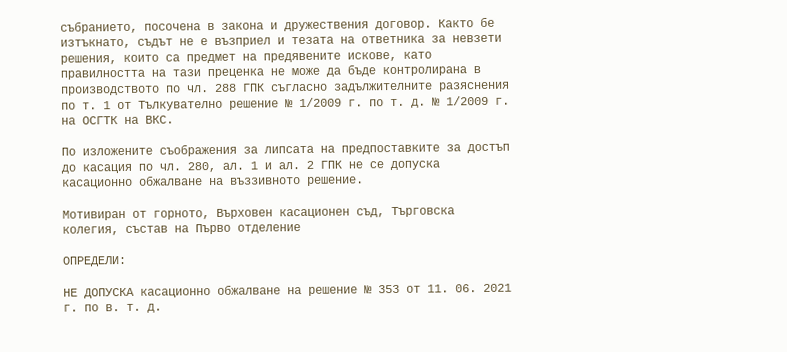събранието, посочена в закона и дружествения договор. Както бе изтъкнато, съдът не е възприел и тезата на ответника за невзети решения, които са предмет на предявените искове, като правилността на тази преценка не може да бъде контролирана в производството по чл. 288 ГПК съгласно задължителните разяснения по т. 1 от Тълкувателно решение № 1/2009 г. по т. д. № 1/2009 г. на ОСГТК на ВКС.

По изложените съображения за липсата на предпоставките за достъп до касация по чл. 280, ал. 1 и ал. 2 ГПК не се допуска касационно обжалване на въззивното решение.

Мотивиран от горното, Върховен касационен съд, Търговска колегия, състав на Първо отделение

ОПРЕДЕЛИ:

НЕ ДОПУСКА касационно обжалване на решение № 353 от 11. 06. 2021 г. по в. т. д.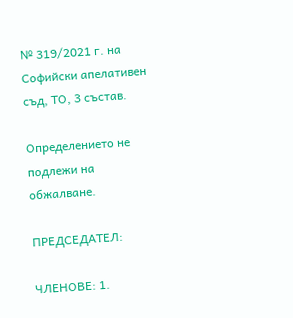№ 319/2021 г. на Софийски апелативен съд, ТО, 3 състав.

Определението не подлежи на обжалване.

ПРЕДСЕДАТЕЛ:

ЧЛЕНОВЕ: 1.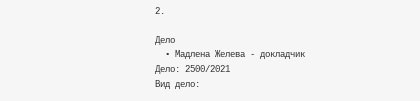2.

Дело
  • Мадлена Желева - докладчик
Дело: 2500/2021
Вид дело: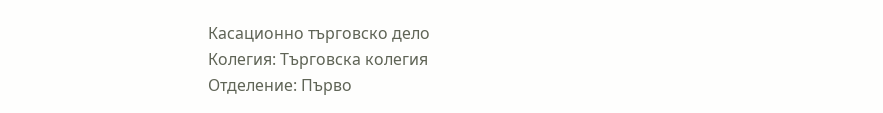Касационно търговско дело
Колегия: Търговска колегия
Отделение: Първо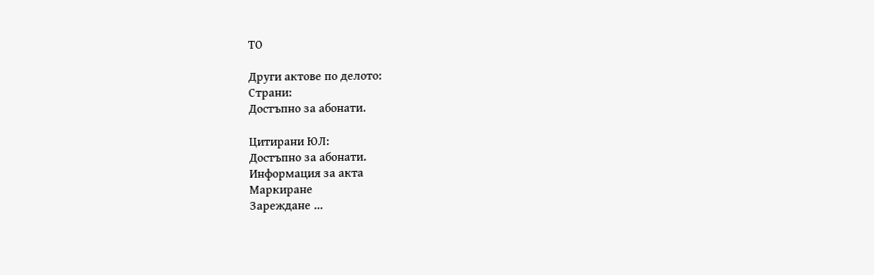ТО

Други актове по делото:
Страни:
Достъпно за абонати.

Цитирани ЮЛ:
Достъпно за абонати.
Информация за акта
Маркиране
Зареждане ...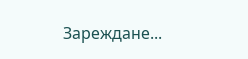Зареждане...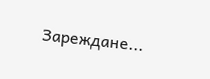Зареждане...